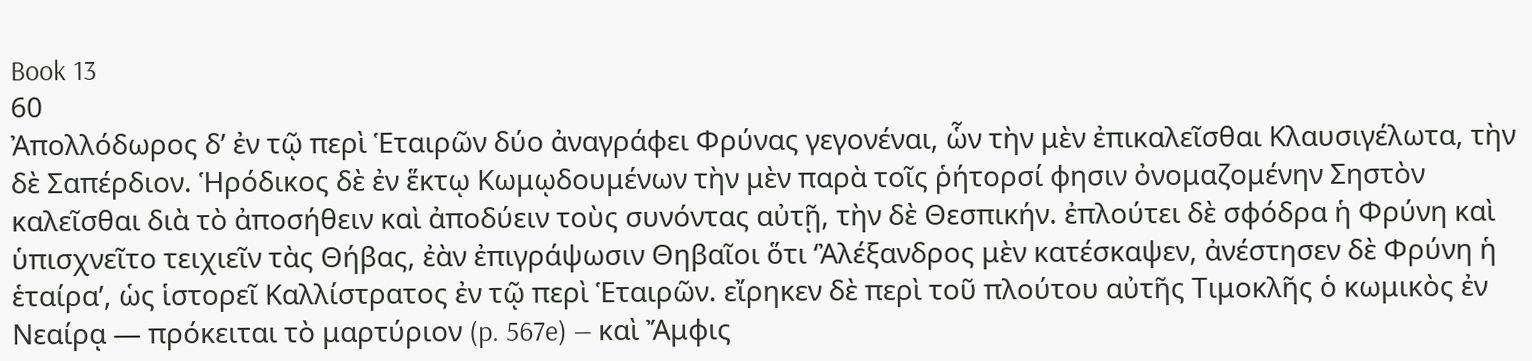Book 13
60
Ἀπολλόδωρος δ’ ἐν τῷ περὶ Ἑταιρῶν δύο ἀναγράφει Φρύνας γεγονέναι, ὧν τὴν μὲν ἐπικαλεῖσθαι Κλαυσιγέλωτα, τὴν δὲ Σαπέρδιον. Ἡρόδικος δὲ ἐν ἕκτῳ Κωμῳδουμένων τὴν μὲν παρὰ τοῖς ῥήτορσί φησιν ὀνομαζομένην Σηστὸν καλεῖσθαι διὰ τὸ ἀποσήθειν καὶ ἀποδύειν τοὺς συνόντας αὐτῇ, τὴν δὲ Θεσπικήν. ἐπλούτει δὲ σφόδρα ἡ Φρύνη καὶ ὑπισχνεῖτο τειχιεῖν τὰς Θήβας, ἐὰν ἐπιγράψωσιν Θηβαῖοι ὅτι ‘Ἀλέξανδρος μὲν κατέσκαψεν, ἀνέστησεν δὲ Φρύνη ἡ ἑταίρα’, ὡς ἱστορεῖ Καλλίστρατος ἐν τῷ περὶ Ἑταιρῶν. εἴρηκεν δὲ περὶ τοῦ πλούτου αὐτῆς Τιμοκλῆς ὁ κωμικὸς ἐν Νεαίρᾳ — πρόκειται τὸ μαρτύριον (p. 567e) — καὶ Ἄμφις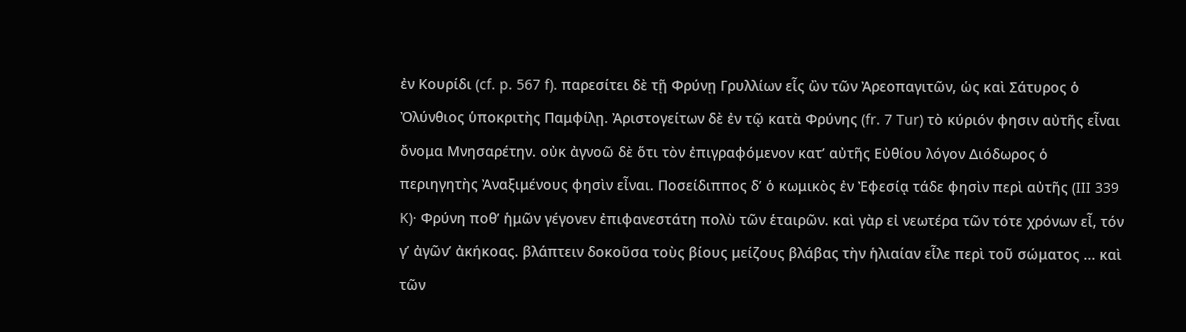ἐν Κουρίδι (cf. p. 567 f). παρεσίτει δὲ τῇ Φρύνῃ Γρυλλίων εἷς ὢν τῶν Ἀρεοπαγιτῶν, ὡς καὶ Σάτυρος ὁ Ὀλύνθιος ὑποκριτὴς Παμφίλῃ. Ἀριστογείτων δὲ ἐν τῷ κατὰ Φρύνης (fr. 7 Tur) τὸ κύριόν φησιν αὐτῆς εἶναι ὄνομα Μνησαρέτην. οὐκ ἀγνοῶ δὲ ὅτι τὸν ἐπιγραφόμενον κατ’ αὐτῆς Εὐθίου λόγον Διόδωρος ὁ περιηγητὴς Ἀναξιμένους φησὶν εἶναι. Ποσείδιππος δ’ ὁ κωμικὸς ἐν Ἐφεσίᾳ τάδε φησὶν περὶ αὐτῆς (III 339 K)· Φρύνη ποθ’ ἡμῶν γέγονεν ἐπιφανεστάτη πολὺ τῶν ἑταιρῶν. καὶ γὰρ εἰ νεωτέρα τῶν τότε χρόνων εἶ, τόν γ’ ἀγῶν’ ἀκήκοας. βλάπτειν δοκοῦσα τοὺς βίους μείζους βλάβας τὴν ἡλιαίαν εἷλε περὶ τοῦ σώματος ... καὶ τῶν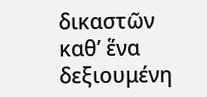δικαστῶν καθ’ ἕνα δεξιουμένη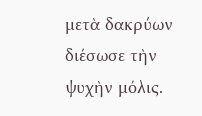μετὰ δακρύων διέσωσε τὴν ψυχὴν μόλις.